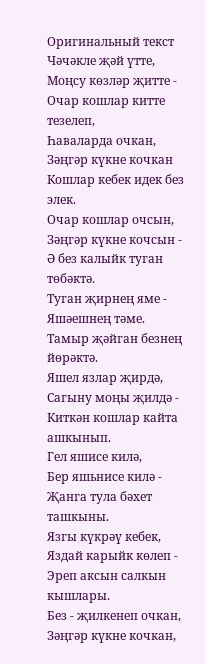Оригинальный текст
Чәчәкле җәй үтте,
Моңсу көзләр җитте -
Очар кошлар китте тезелеп,
Һаваларда очкан,
Зәңгәр күкне кочкан
Кошлар кебек идек без элек.
Очар кошлар очсын,
Зәңгәр күкне кочсын -
Ә без калыйк туган төбәктә.
Туган җирнең яме -
Яшәешнең тәме.
Тамыр җәйган безнең йөрәктә.
Яшел язлар җирдә,
Сагыну моңы җилдә -
Киткән кошлар кайта ашкынып.
Гел яшисе килә,
Бер яшьнисе килә -
Җанга тула бәхет ташкыны.
Язгы күкрәү кебек,
Яздай карыйк көлеп -
Эреп аксын салкын кышлары.
Без - җилкенеп очкан,
Зәңгәр күкне кочкан,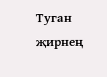Туган җирнең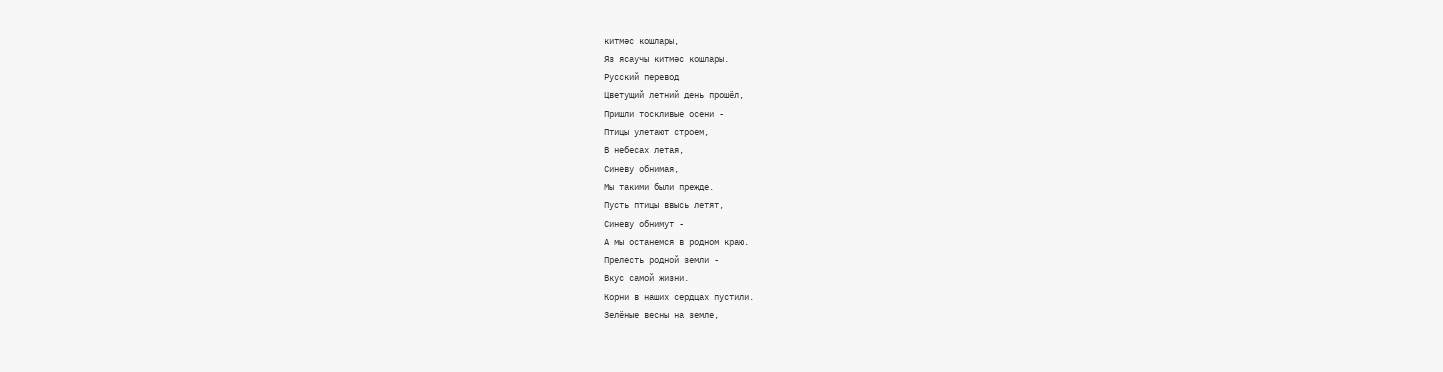китмәс кошлары,
Яз ясаучы китмәс кошлары.
Русский перевод
Цветущий летний день прошёл,
Пришли тоскливые осени -
Птицы улетают строем,
В небесах летая,
Синеву обнимая,
Мы такими были прежде.
Пусть птицы ввысь летят,
Синеву обнимут -
А мы останемся в родном краю.
Прелесть родной земли -
Вкус самой жизни.
Корни в наших сердцах пустили.
Зелёные весны на земле,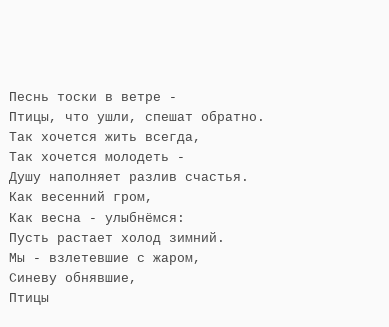Песнь тоски в ветре -
Птицы, что ушли, спешат обратно.
Так хочется жить всегда,
Так хочется молодеть -
Душу наполняет разлив счастья.
Как весенний гром,
Как весна - улыбнёмся:
Пусть растает холод зимний.
Мы - взлетевшие с жаром,
Синеву обнявшие,
Птицы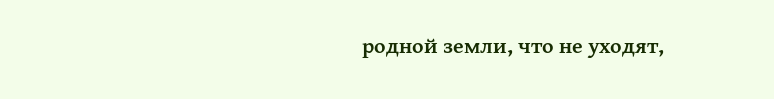родной земли, что не уходят,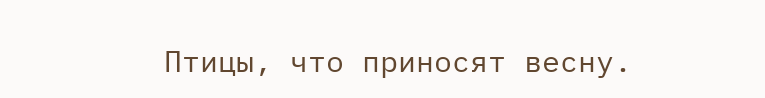Птицы, что приносят весну.